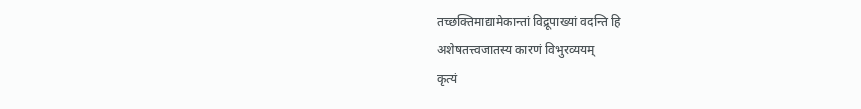तच्छक्तिमाद्यामेकान्तां विद्रूपाख्यां वदन्ति हि
अशेषतत्त्वजातस्य कारणं विभुरव्ययम्
कृत्यं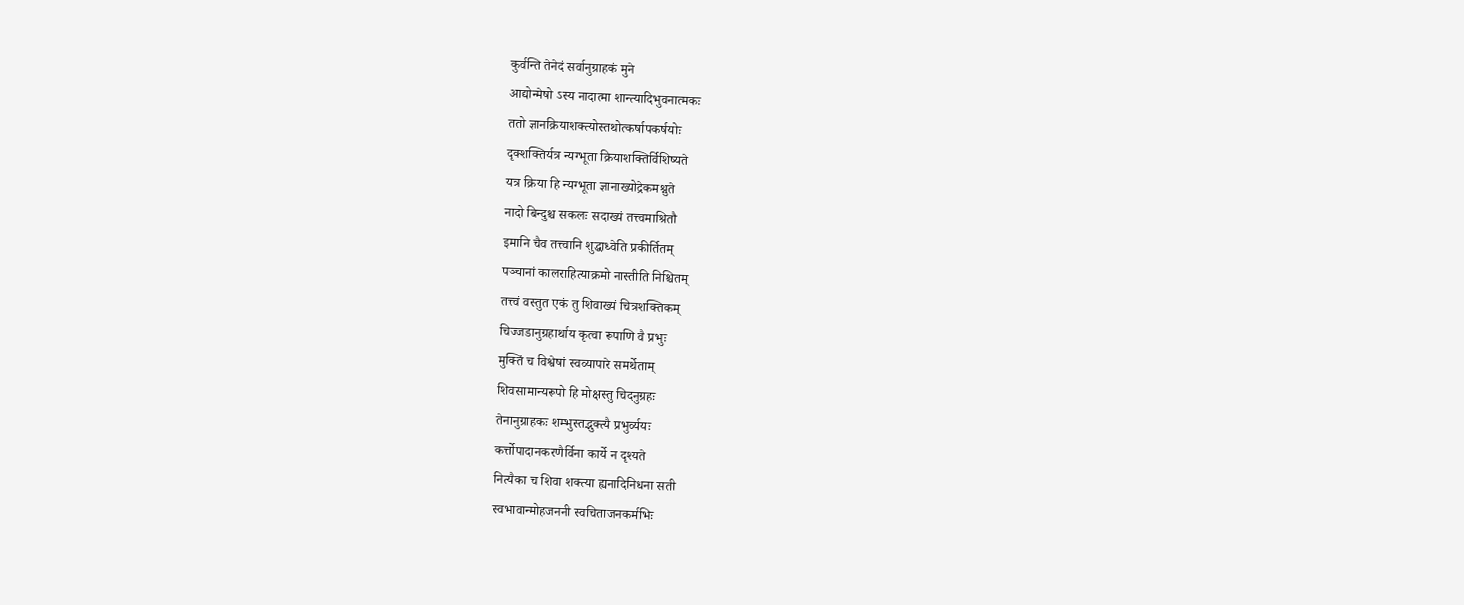कुर्वन्ति तेनेदं सर्वानुग्राहकं मुने
आद्योन्मेषो ऽस्य नादात्मा शान्त्यादिभुवनात्मकः
ततो ज्ञानक्रियाशक्त्योस्तथोत्कर्षापकर्षयोः
दृक्शक्तिर्यत्र न्यग्भूता क्रियाशक्तिर्विशिष्यते
यत्र क्रिया हि न्यग्भूता ज्ञानाख्योद्रेकमश्नुते
नादो बिन्दुश्च सकलः सदाख्यं तत्त्वमाश्रितौ
इमानि चैव तत्त्वानि शुद्धाध्वेति प्रकीर्तितम्
पञ्चानां कालराहित्याक्रमो नास्तीति निश्चितम्
तत्त्वं वस्तुत एकं तु शिवाख्यं चित्रशक्तिकम्
चिज्जडानुग्रहार्थाय कृत्वा रूपाणि वै प्रभुः
मुक्तिं च विश्वेषां स्वव्यापारे समर्थेताम्
शिवसामान्यरूपो हि मोक्षस्तु चिदनुग्रहः
तेनानुग्राहकः शम्भुस्तद्भुक्त्यै प्रभुर्व्ययः
कर्त्तोपादानकरणैर्विना कार्ये न दृश्यते
नित्यैका च शिवा शक्त्या ह्यनादिनिधना सती
स्वभावान्मोहजननी स्वचिताजनकर्मभिः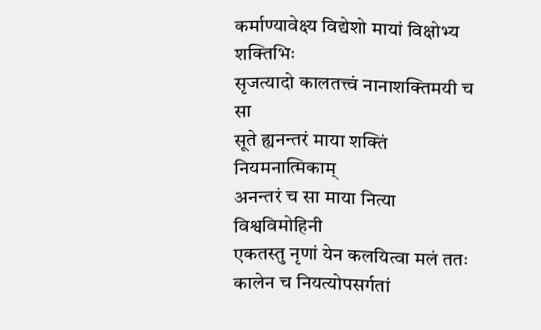कर्माण्यावेक्ष्य विद्येशो मायां विक्षोभ्य शक्तिभिः
सृजत्यादो कालतत्त्वं नानाशक्तिमयी च सा
सूते ह्यनन्तरं माया शक्तिं नियमनात्मिकाम्
अनन्तरं च सा माया नित्या विश्वविमोहिनी
एकतस्तु नृणां येन कलयित्वा मलं ततः
कालेन च नियत्योपसर्गतां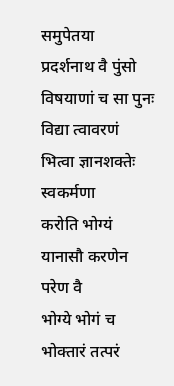समुपेतया
प्रदर्शनाथ वै पुंसो विषयाणां च सा पुनः
विद्या त्वावरणं भित्वा ज्ञानशक्तेः स्वकर्मणा
करोति भोग्यं यानासौ करणेन परेण वै
भोग्ये भोगं च भोक्तारं तत्परं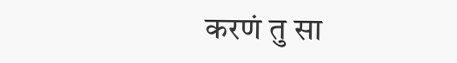करणं तु सा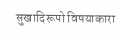सुखादिरूपो विषयाकारा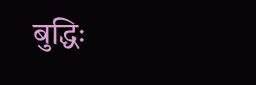बुद्धिः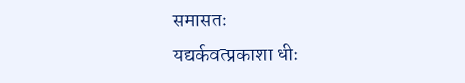समासतः
यद्यर्कवत्प्रकाशा धीः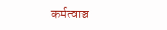कर्मत्वाञ्च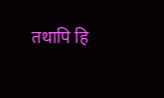तथापि हि